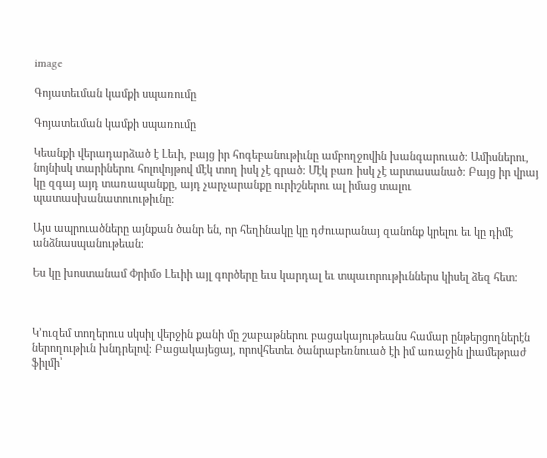image

Գոյատեւման կամքի սպառումը

Գոյատեւման կամքի սպառումը

Կեանքի վերադարձած է Լեւի, բայց իր հոգեբանութիւնը ամբողջովին խանգարուած։ Ամիսներու, նոյնիսկ տարիներու հոլովոյթով մէկ տող իսկ չէ գրած։ Մէկ բառ իսկ չէ արտասանած։ Բայց իր վրայ կը զգայ այդ տառապանքը, այդ չարչարանքը ուրիշներու ալ իմաց տալու պատասխանատուութիւնը։

Այս ապրուածները այնքան ծանր են, որ հեղինակը կը դժուարանայ զանոնք կրելու եւ կը դիմէ անձնասպանութեան։

Ես կը խոստանամ Փրիմօ Լեւիի այլ գործերը եւս կարդալ եւ տպաւորութիւններս կիսել ձեզ հետ։



Կ՚ուզեմ տողերուս սկսիլ վերջին քանի մը շաբաթներու բացակայութեանս համար ընթերցողներէն ներողութիւն խնդրելով։ Բացակայեցայ, որովհետեւ ծանրաբեռնուած էի իմ առաջին լիամեթրաժ ֆիլմի՝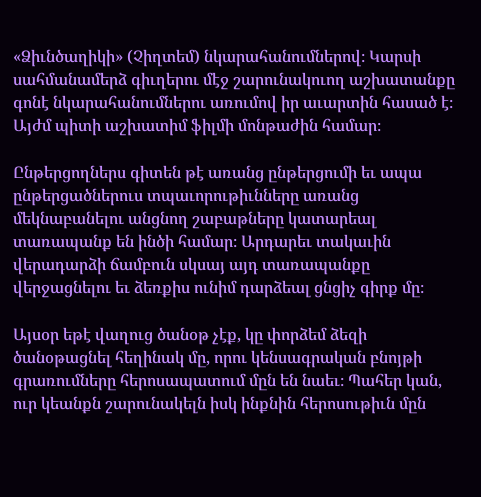«Ձիւնծաղիկի» (Չիղտեմ) նկարահանումներով։ Կարսի սահմանամերձ գիւղերու մէջ շարունակուող աշխատանքը գոնէ նկարահանումներու առումով իր աւարտին հասած է։ Այժմ պիտի աշխատիմ ֆիլմի մոնթաժին համար։

Ընթերցողներս գիտեն թէ առանց ընթերցումի եւ ապա ընթերցածներուս տպաւորութիւնները առանց մեկնաբանելու անցնող շաբաթները կատարեալ տառապանք են ինծի համար։ Արդարեւ տակաւին վերադարձի ճամբուն սկսայ այդ տառապանքը վերջացնելու եւ ձեռքիս ունիմ դարձեալ ցնցիչ գիրք մը։

Այսօր եթէ վաղուց ծանօթ չէք, կը փորձեմ ձեզի ծանօթացնել հեղինակ մը, որու կենսագրական բնոյթի գրառումները հերոսապատում մըն են նաեւ։ Պահեր կան, ուր կեանքն շարունակելն իսկ ինքնին հերոսութիւն մըն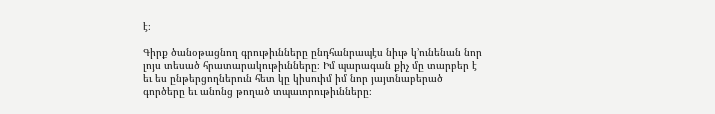է։

Գիրք ծանօթացնող գրութիւնները ընդհանրապէս նիւթ կ՚ունենան նոր լոյս տեսած հրատարակութիւնները։ Իմ պարագան քիչ մը տարբեր է եւ ես ընթերցողներուն հետ կը կիսուիմ իմ նոր յայտնաբերած գործերը եւ անոնց թողած տպաւորութիւնները։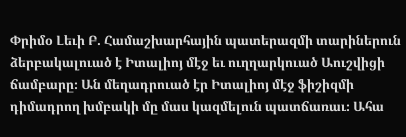Փրիմօ Լեւի Բ. Համաշխարհային պատերազմի տարիներուն ձերբակալուած է Իտալիոյ մէջ եւ ուղղարկուած Աուշվիցի ճամբարը։ Ան մեղադրուած էր Իտալիոյ մէջ ֆիշիզմի դիմադրող խմբակի մը մաս կազմելուն պատճառաւ։ Ահա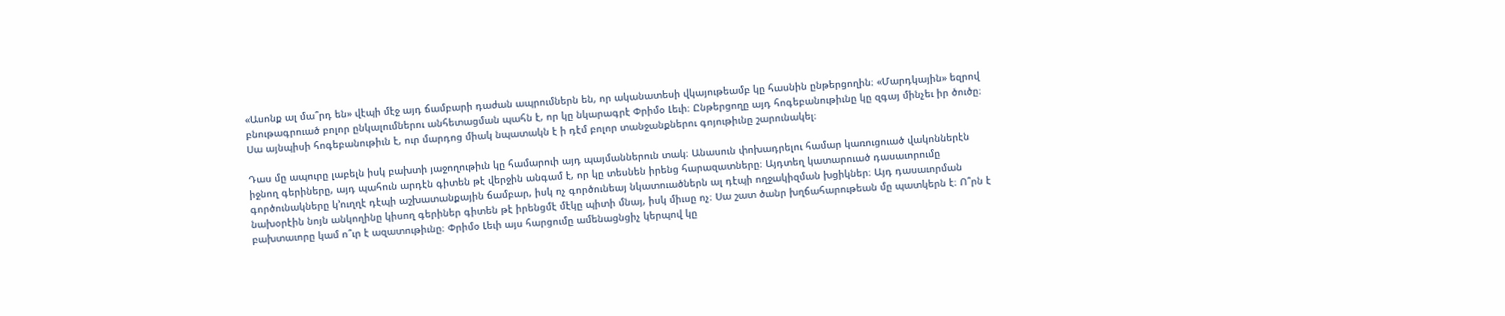«Ասոնք ալ մա՞րդ են» վէպի մէջ այդ ճամբարի դաժան ապրումներն են, որ ականատեսի վկայութեամբ կը հասնին ընթերցողին։ «Մարդկային» եզրով բնութագրուած բոլոր ընկալումներու անհետացման պահն է, որ կը նկարագրէ Փրիմօ Լեւի։ Ընթերցողը այդ հոգեբանութիւնը կը զգայ մինչեւ իր ծուծը։ Սա այնպիսի հոգեբանութիւն է, ուր մարդոց միակ նպատակն է ի դէմ բոլոր տանջանքներու գոյութիւնը շարունակել։

Դաս մը ապուրը լաբելն իսկ բախտի յաջողութիւն կը համարուի այդ պայմաններուն տակ։ Անասուն փոխադրելու համար կառուցուած վակոններէն իջնող գերիները, այդ պահուն արդէն գիտեն թէ վերջին անգամ է, որ կը տեսնեն իրենց հարազատները։ Այդտեղ կատարուած դասաւորումը գործունակները կ՚ուղղէ դէպի աշխատանքային ճամբար, իսկ ոչ գործունեայ նկատուածներն ալ դէպի ողջակիզման խցիկներ։ Այդ դասաւորման նախօրէին նոյն անկողինը կիսող գերիներ գիտեն թէ իրենցմէ մէկը պիտի մնայ, իսկ միւսը ոչ։ Սա շատ ծանր խղճահարութեան մը պատկերն է։ Ո՞րն է բախտաւորը կամ ո՞ւր է ազատութիւնը։ Փրիմօ Լեւի այս հարցումը ամենացնցիչ կերպով կը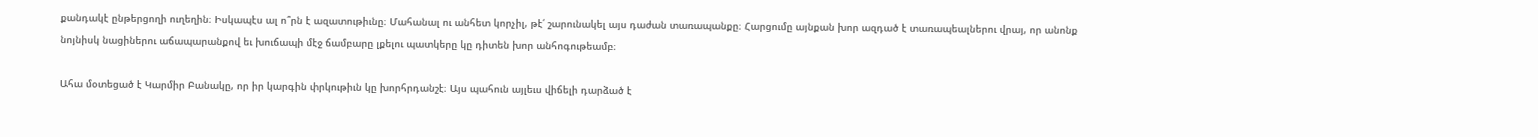քանդակէ ընթերցողի ուղեղին։ Իսկապէս ալ ո՞րն է ազատութիւնը։ Մահանալ ու անհետ կորչիլ, թէ՛ շարունակել այս դաժան տառապանքը։ Հարցումը այնքան խոր ազդած է տառապեալներու վրայ, որ անոնք նոյնիսկ նացիներու աճապարանքով եւ խուճապի մէջ ճամբարը լքելու պատկերը կը դիտեն խոր անհոգութեամբ։

Ահա մօտեցած է Կարմիր Բանակը, որ իր կարգին փրկութիւն կը խորհրդանշէ։ Այս պահուն այլեւս վիճելի դարձած է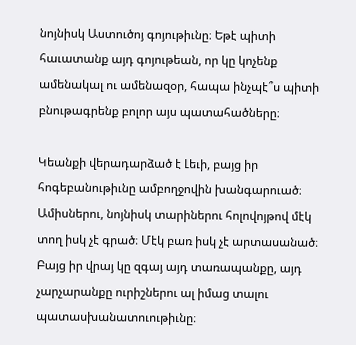նոյնիսկ Աստուծոյ գոյութիւնը։ Եթէ պիտի հաւատանք այդ գոյութեան, որ կը կոչենք ամենակալ ու ամենազօր, հապա ինչպէ՞ս պիտի բնութագրենք բոլոր այս պատահածները։

Կեանքի վերադարձած է Լեւի, բայց իր հոգեբանութիւնը ամբողջովին խանգարուած։ Ամիսներու, նոյնիսկ տարիներու հոլովոյթով մէկ տող իսկ չէ գրած։ Մէկ բառ իսկ չէ արտասանած։ Բայց իր վրայ կը զգայ այդ տառապանքը, այդ չարչարանքը ուրիշներու ալ իմաց տալու պատասխանատուութիւնը։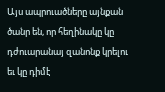Այս ապրուածները այնքան ծանր են, որ հեղինակը կը դժուարանայ զանոնք կրելու եւ կը դիմէ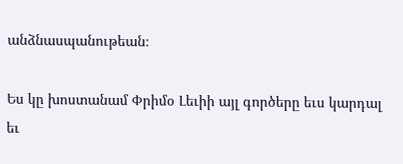անձնասպանութեան։

Ես կը խոստանամ Փրիմօ Լեւիի այլ գործերը եւս կարդալ եւ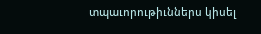տպաւորութիւններս կիսել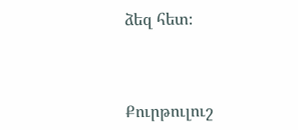ձեզ հետ։



Քուրթուլուշ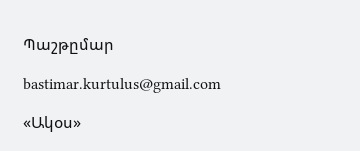Պաշթըմար

bastimar.kurtulus@gmail.com

«Ակօս»